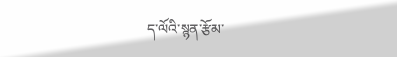ད་ལོའི་སྙན་རྩོམ་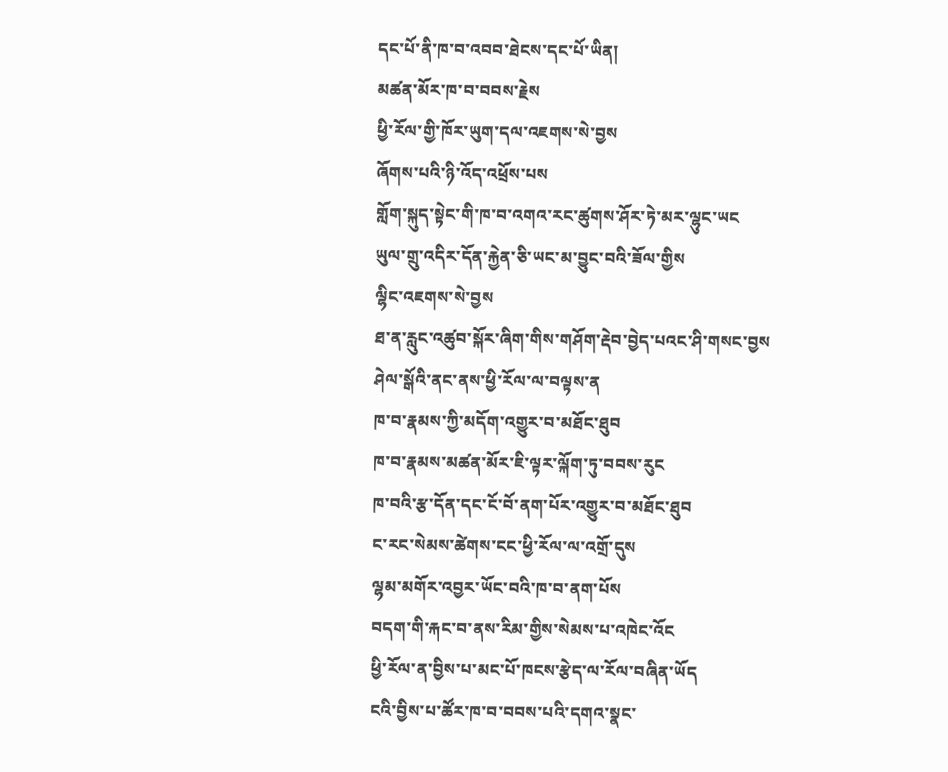དང་པོ་ནི་ཁ་བ་འབབ་ཐེངས་དང་པོ་ཡིན།
མཚན་མོར་ཁ་བ་བབས་རྗེས
ཕྱི་རོལ་གྱི་ཁོར་ཡུག་དལ་འཇགས་སེ་བྱས
ཞོགས་པའི་ཉི་འོད་འཕྲོས་པས
གློག་སྐུད་སྟེང་གི་ཁ་བ་འགའ་རང་ཚུགས་ཤོར་ཏེ་མར་ལྷུང་ཡང
ཡུལ་གྲུ་འདིར་དོན་རྐྱེན་ཅི་ཡང་མ་བྱུང་བའི་ཟོལ་གྱིས
ལྷིང་འཇགས་སེ་བྱས
ཐ་ན་རླུང་འཚུབ་སྐོར་ཞིག་གིས་གཤོག་རྡེབ་བྱེད་པའང་ཤི་གསང་བྱས
ཤེལ་སྒོའི་ནང་ནས་ཕྱི་རོལ་ལ་བལྟས་ན
ཁ་བ་རྣམས་ཀྱི་མདོག་འགྱུར་བ་མཐོང་ཐུབ
ཁ་བ་རྣམས་མཚན་མོར་ཇི་ལྟར་ལྐོག་ཏུ་བབས་རུང
ཁ་བའི་རྩ་དོན་དང་ངོ་བོ་ནག་པོར་འགྱུར་བ་མཐོང་ཐུབ
ང་རང་སེམས་ཚེགས་ངང་ཕྱི་རོལ་ལ་འགྲོ་དུས
ལྷམ་མགོར་འབྱར་ཡོང་བའི་ཁ་བ་ནག་པོས
བདག་གི་རྐང་བ་ནས་རིམ་གྱིས་སེམས་པ་འཁེང་འོང
ཕྱི་རོལ་ན་བྱིས་པ་མང་པོ་ཁངས་རྩེད་ལ་རོལ་བཞིན་ཡོད
ངའི་བྱིས་པ་ཚོར་ཁ་བ་བབས་པའི་དགའ་སྣང་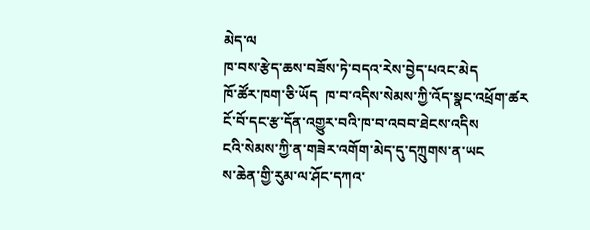མེད་ལ
ཁ་བས་རྩེད་ཆས་བཟོས་ཏེ་བདའ་རེས་བྱེད་པའང་མེད
ཁོ་ཚོར་ཁག་ཅི་ཡོད  ཁ་བ་འདིས་སེམས་ཀྱི་འོད་སྣང་འཕྲོག་ཚར
ངོ་བོ་དང་རྩ་དོན་འགྱུར་བའི་ཁ་བ་འབབ་ཐེངས་འདིས
ངའི་སེམས་ཀྱི་ན་གཟེར་འགོག་མེད་དུ་དཀྲུགས་ན་ཡང
ས་ཆེན་གྱི་རུམ་ལ་ཤོང་དཀའ་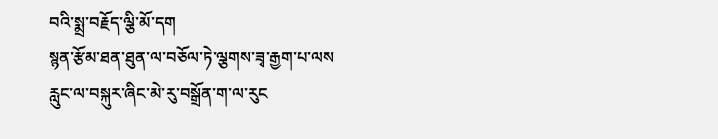བའི་སྨྲ་བརྗོད་ལྕི་མོ་དག
སྙན་རྩོམ་ཐན་ཐུན་ལ་བཅོལ་ཏེ་ལྕགས་ཟྭ་རྒྱག་པ་ལས
རླུང་ལ་བསྐུར་ཞིང་མེ་རུ་བསྒྲོན་ག་ལ་རུང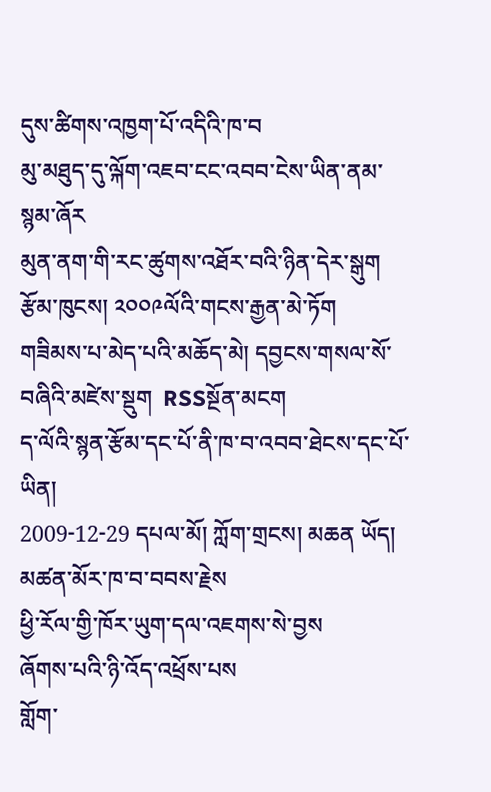དུས་ཚིགས་འཁྱག་པོ་འདིའི་ཁ་བ
མུ་མཐུད་དུ་ལྐོག་འཇབ་ངང་འབབ་ངེས་ཡིན་ནམ་སྙམ་ཞོར
མུན་ནག་གི་རང་ཚུགས་འཐོར་བའི་ཉིན་དེར་སྒུག
རྩོམ་ཁུངས། ༢༠༠༩ལོའི་གངས་རྒྱན་མེ་ཏོག
གཟིམས་པ་མེད་པའི་མཆོད་མེ། དབྱངས་གསལ་སོ་བཞིའི་མཛེས་སྡུག  RSSསྔོན་མངག
ད་ལོའི་སྙན་རྩོམ་དང་པོ་ནི་ཁ་བ་འབབ་ཐེངས་དང་པོ་ཡིན།
2009-12-29 དཔལ་མོ། ཀློག་གྲངས། མཆན ཡོད།
མཚན་མོར་ཁ་བ་བབས་རྗེས
ཕྱི་རོལ་གྱི་ཁོར་ཡུག་དལ་འཇགས་སེ་བྱས
ཞོགས་པའི་ཉི་འོད་འཕྲོས་པས
གློག་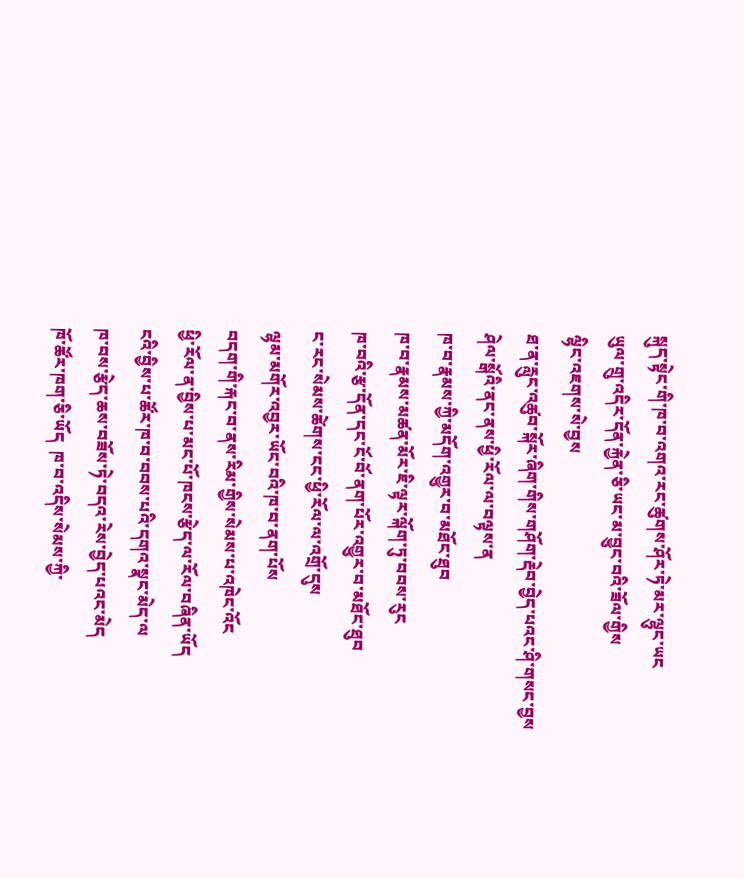སྐུད་སྟེང་གི་ཁ་བ་འགའ་རང་ཚུགས་ཤོར་ཏེ་མར་ལྷུང་ཡང
ཡུལ་གྲུ་འདིར་དོན་རྐྱེན་ཅི་ཡང་མ་བྱུང་བའི་ཟོལ་གྱིས
ལྷིང་འཇགས་སེ་བྱས
ཐ་ན་རླུང་འཚུབ་སྐོར་ཞིག་གིས་གཤོག་རྡེབ་བྱེད་པའང་ཤི་གསང་བྱས
ཤེལ་སྒོའི་ནང་ནས་ཕྱི་རོལ་ལ་བལྟས་ན
ཁ་བ་རྣམས་ཀྱི་མདོག་འགྱུར་བ་མཐོང་ཐུབ
ཁ་བ་རྣམས་མཚན་མོར་ཇི་ལྟར་ལྐོག་ཏུ་བབས་རུང
ཁ་བའི་རྩ་དོན་དང་ངོ་བོ་ནག་པོར་འགྱུར་བ་མཐོང་ཐུབ
ང་རང་སེམས་ཚེགས་ངང་ཕྱི་རོལ་ལ་འགྲོ་དུས
ལྷམ་མགོར་འབྱར་ཡོང་བའི་ཁ་བ་ནག་པོས
བདག་གི་རྐང་བ་ནས་རིམ་གྱིས་སེམས་པ་འཁེང་འོང
ཕྱི་རོལ་ན་བྱིས་པ་མང་པོ་ཁངས་རྩེད་ལ་རོལ་བཞིན་ཡོད
ངའི་བྱིས་པ་ཚོར་ཁ་བ་བབས་པའི་དགའ་སྣང་མེད་ལ
ཁ་བས་རྩེད་ཆས་བཟོས་ཏེ་བདའ་རེས་བྱེད་པའང་མེད
ཁོ་ཚོར་ཁག་ཅི་ཡོད  ཁ་བ་འདིས་སེམས་ཀྱི་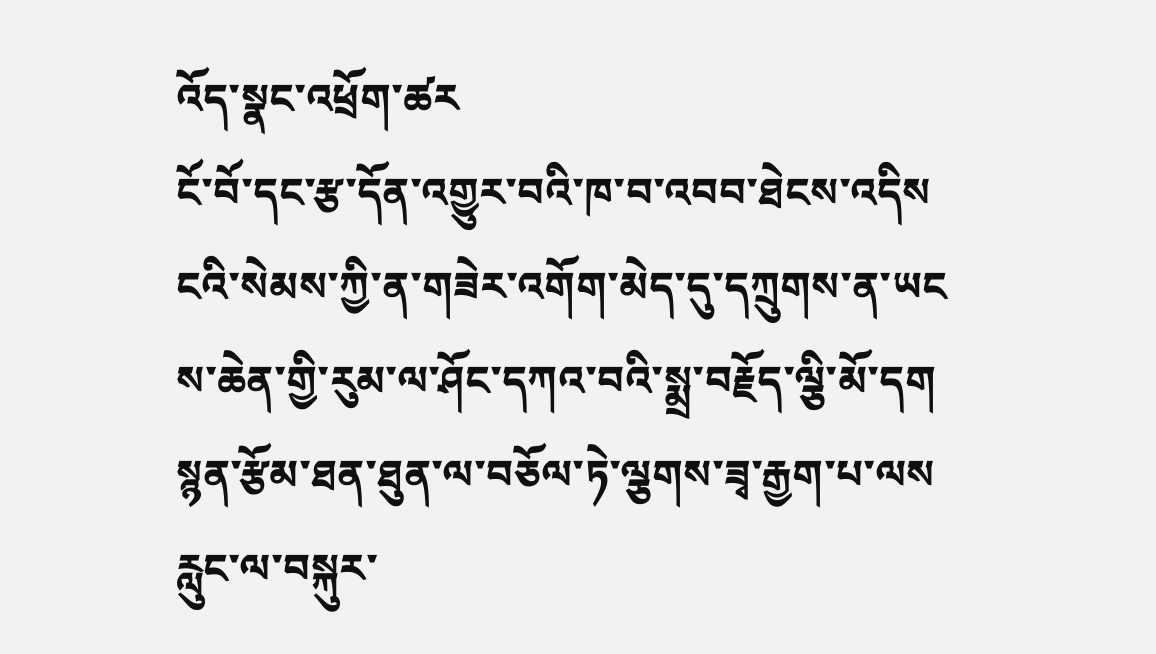འོད་སྣང་འཕྲོག་ཚར
ངོ་བོ་དང་རྩ་དོན་འགྱུར་བའི་ཁ་བ་འབབ་ཐེངས་འདིས
ངའི་སེམས་ཀྱི་ན་གཟེར་འགོག་མེད་དུ་དཀྲུགས་ན་ཡང
ས་ཆེན་གྱི་རུམ་ལ་ཤོང་དཀའ་བའི་སྨྲ་བརྗོད་ལྕི་མོ་དག
སྙན་རྩོམ་ཐན་ཐུན་ལ་བཅོལ་ཏེ་ལྕགས་ཟྭ་རྒྱག་པ་ལས
རླུང་ལ་བསྐུར་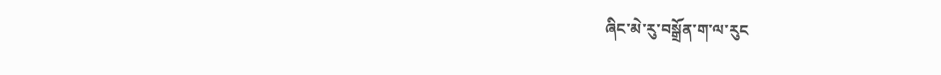ཞིང་མེ་རུ་བསྒྲོན་ག་ལ་རུང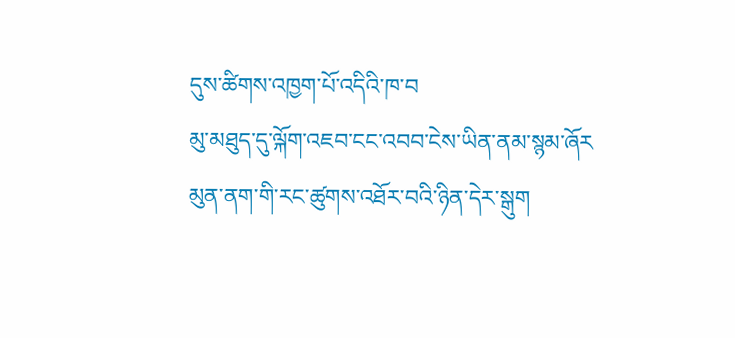དུས་ཚིགས་འཁྱག་པོ་འདིའི་ཁ་བ
མུ་མཐུད་དུ་ལྐོག་འཇབ་ངང་འབབ་ངེས་ཡིན་ནམ་སྙམ་ཞོར
མུན་ནག་གི་རང་ཚུགས་འཐོར་བའི་ཉིན་དེར་སྒུག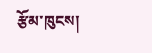རྩོམ་ཁུངས།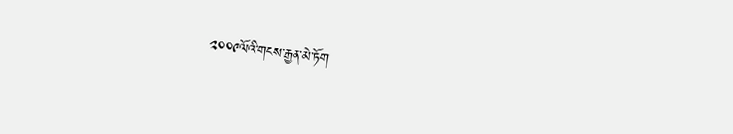༢༠༠༩ལོའི་གངས་རྒྱན་མེ་ཏོག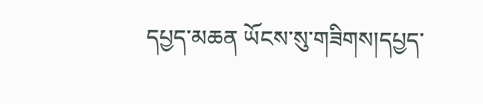དཔྱད་མཆན ཡོངས་སུ་གཟིགས།དཔྱད་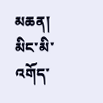མཆན།
མིང་མི་འགོད་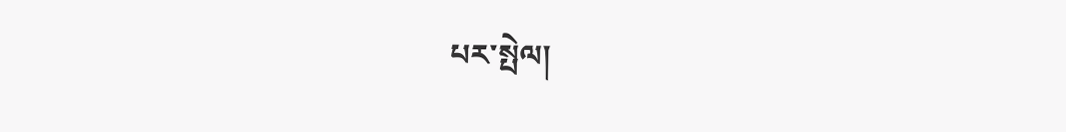པར་སྤེལ།